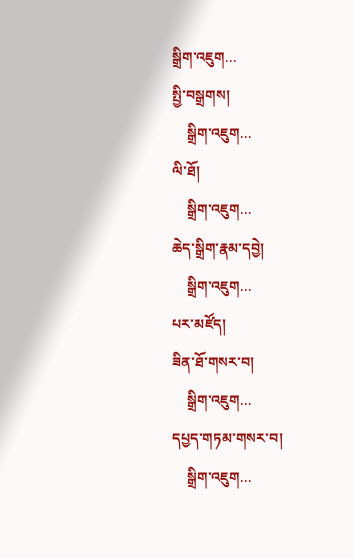སྒྲིག་འཇུག...
སྤྱི་བསྒྲགས།
    སྒྲིག་འཇུག...
ལི་ཐོ།
    སྒྲིག་འཇུག...
ཆེད་སྒྲིག་རྣམ་དབྱེ།
    སྒྲིག་འཇུག...
པར་མཛོད།
ཟིན་ཐོ་གསར་བ།
    སྒྲིག་འཇུག...
དཔྱད་གཏམ་གསར་བ།
    སྒྲིག་འཇུག...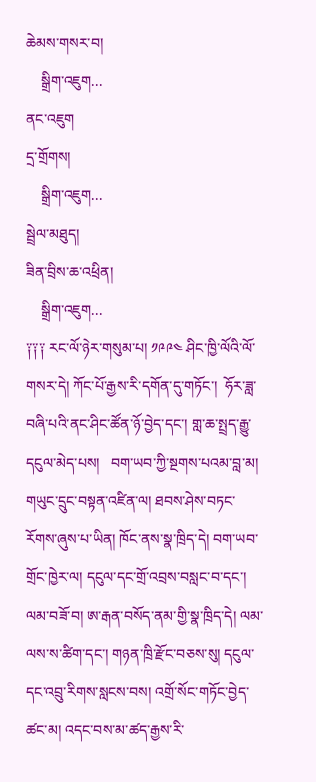ཆེམས་གསར་བ།
    སྒྲིག་འཇུག...
ནང་འཇུག
དྲ་གྲོགས།
    སྒྲིག་འཇུག...
སྦྲེལ་མཐུད།
ཟིན་བྲིས་ཆ་འཕྲིན།
    སྒྲིག་འཇུག...
༑༑༑ རང་ལོ་ཉེར་གསུམ་པ། ༡༩༩༤ ཤིང་ཁྱི་ལོའི་ལོ་གསར་དེ། ཀོང་པོ་རྒྱས་རི་དགོན་དུ་གཏོང་།  ཧོར་ཟླ་བཞི་པའི་ནང་ཤིང་ཚོན་ཉོ་བྱེད་དང་། གླ་ཆ་སྤྲད་རྒྱུ་དངུལ་མེད་པས།   བག་ཡབ་ཀྱི་སྔགས་པའམ་བླ་མ། གཡུང་དྲུང་བསྟན་འཛིན་ལ། ཐབས་ཤེས་བཏང་རོགས་ཞུས་པ་ཡིན། ཁོང་ནས་སྣ་ཁྲིད་དེ། བག་ཡབ་གྲོང་ཁྱེར་ལ། དངུལ་དང་གྲོ་འབྲས་བསླང་བ་དང་།  ལམ་བཟོ་བ། ཨ་རྒན་བསོད་ནམ་གྱི་སྣ་ཁྲིད་དེ། ལམ་ལས་ས་ཚིག་དང་། གཉན་ཁྲི་རྫོང་བཅས་སུ། དངུལ་དང་འབྲུ་རིགས་སླངས་བས། འགྲོ་སོང་གཏོང་བྱེད་ཚང་མ། འདང་བས་མ་ཚད་རྒྱས་རི་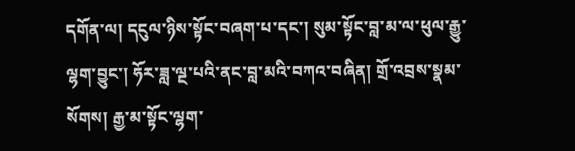དགོན་ལ། དངུལ་ཉིས་སྟོང་བཞག་པ་དང་། སུམ་སྟོང་བླ་མ་ལ་ཕུལ་རྒྱུ་ལྷག་བྱུང་། ཧོར་ཟླ་ལྔ་པའི་ནང་བླ་མའི་བཀའ་བཞིན། གྲོ་འབྲས་སྣམ་སོགས། རྒྱ་མ་སྟོང་ལྷག་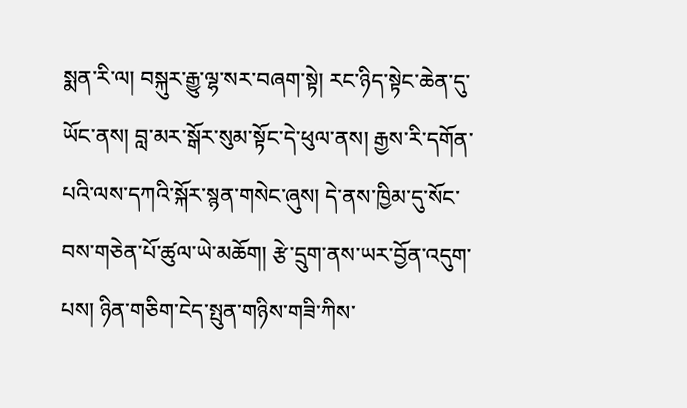སྨན་རི་ལ། བསྐུར་རྒྱུ་ལྷ་སར་བཞག་སྟེ། རང་ཉིད་སྟེང་ཆེན་དུ་ཡོང་ནས། བླ་མར་སྒོར་སུམ་སྟོང་དེ་ཕུལ་ནས། རྒྱས་རི་དགོན་པའི་ལས་དཀའི་སྐོར་སྙན་གསེང་ཞུས། དེ་ནས་ཁྱིམ་དུ་སོང་བས་གཅེན་པོ་ཚུལ་ཡེ་མཆོག། རྩེ་དྲུག་ནས་ཡར་བྱོན་འདུག་པས། ཉིན་གཅིག་ངེད་སྤུན་གཉིས་གཟི་ཀིས་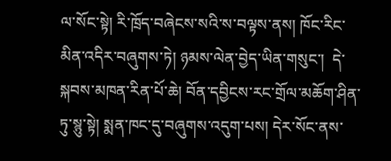ལ་སོང་སྟེ། རི་ཁྲོད་བཞེངས་སའི་ས་བལྟས་ནས། ཁོང་རིང་མིན་འདིར་བཞུགས་ཏེ། ཉམས་ལེན་བྱེད་ཡིན་གསུང་།  དེ་སྐབས་མཁན་རིན་པོ་ཆེ། བོན་དབྱིངས་རང་གྲོལ་མཆོག་ཤིན་ཏུ་སྙུ་སྟེ། སྨན་ཁང་དུ་བཞུགས་འདུག་པས། དེར་སོང་ནས་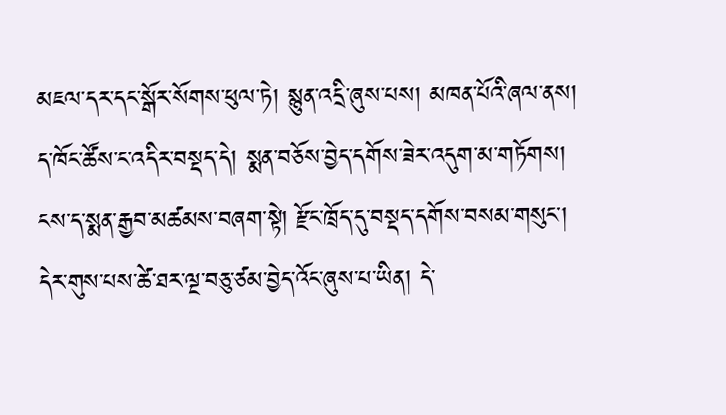མཇལ་དར་དང་སྒོར་སོགས་ཕུལ་ཏེ། སྙུན་འདྲི་ཞུས་པས། མཁན་པོའི་ཞལ་ནས། ད་ཁོང་ཚོས་ང་འདིར་བསྡད་དེ། སྨན་བཅོས་བྱེད་དགོས་ཟེར་འདུག་མ་གཏོགས། ངས་ད་སྨན་རྒྱབ་མཚམས་བཞག་སྟེ། རྫོང་ཁྲོད་དུ་བསྡད་དགོས་བསམ་གསུང་། དེར་གུས་པས་ཚེ་ཐར་ལྔ་བཅུ་ཙམ་བྱེད་འོང་ཞུས་པ་ཡིན། དེ་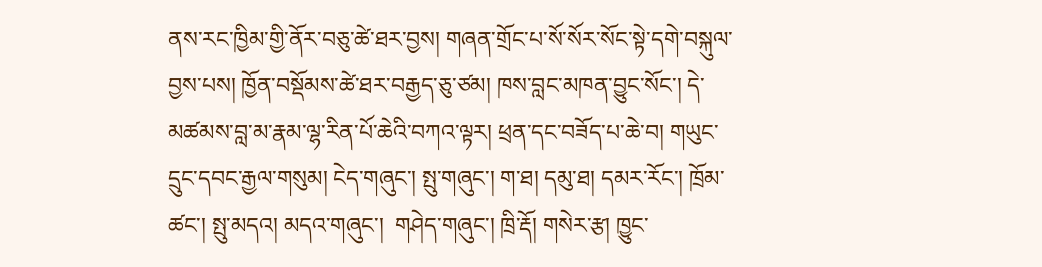ནས་རང་ཁྱིམ་གྱི་ནོར་བཅུ་ཚེ་ཐར་བྱས། གཞན་གྲོང་པ་སོ་སོར་སོང་སྟེ་དགེ་བསྐུལ་བྱས་པས། ཁྱོན་བསྡོམས་ཚེ་ཐར་བརྒྱད་ཅུ་ཙམ། ཁས་བླང་མཁན་བྱུང་སོང་། དེ་མཚམས་བླ་མ་རྣམ་ལྷ་རིན་པོ་ཆེའི་བཀའ་ལྟར། ཕྲན་དང་བཟོད་པ་ཆེ་བ། གཡུང་དྲུང་དབང་རྒྱལ་གསུམ། ངེད་གཞུང་། སྤུ་གཞུང་། ག་ཐ། དམུ་ཐ། དམར་རོང་། ཁྲོམ་ཚང་། སྤུ་མདའ། མདའ་གཞུང་།  གཤེད་གཞུང་། ཁྲི་རྡོ། གསེར་རྩ། ཁྱུང་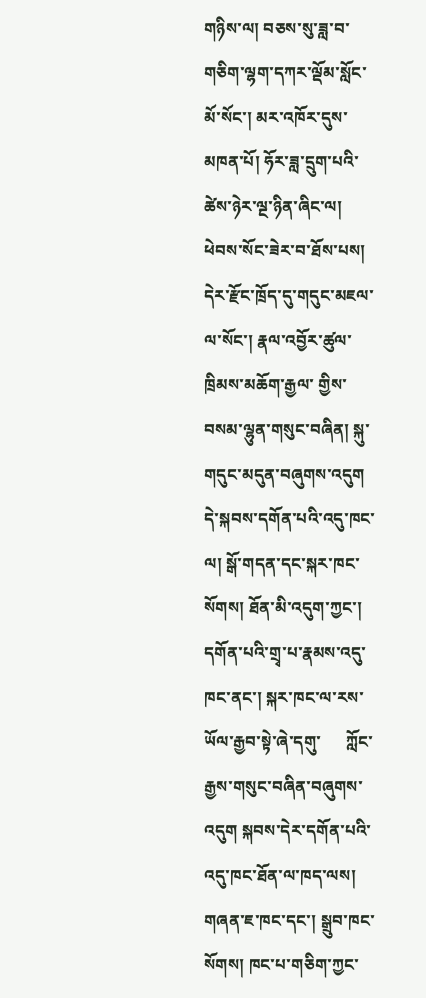གཉིས་ལ། བཅས་སུ་ཟླ་བ་གཅིག་ལྷག་དཀར་ལྡོམ་སློང་མོ་སོང་། མར་འཁོར་དུས་མཁན་པོ། ཧོར་ཟླ་དྲུག་པའི་ཚེས་ཉེར་ལྔ་ཉིན་ཞིང་ལ། ཕེབས་སོང་ཟེར་བ་ཐོས་པས། དེར་རྫོང་ཁྲོད་དུ་གདུང་མཇལ་ལ་སོང་། རྣལ་འབྱོར་ཚུལ་ཁྲིམས་མཆོག་རྒྱལ་ གྱིས་བསམ་ལྷུན་གསུང་བཞིན། སྐུ་གདུང་མདུན་བཞུགས་འདུག དེ་སྐབས་དགོན་པའི་འདུ་ཁང་ལ། སྒོ་གདན་དང་སྐར་ཁང་སོགས། ཐོན་མི་འདུག་ཀྱང་།  དགོན་པའི་གྲྭ་པ་རྣམས་འདུ་ཁང་ནང་། སྐར་ཁང་ལ་རས་ཡོལ་རྒྱབ་སྟེ་ཞེ་དགུ་      ཀློང་རྒྱས་གསུང་བཞིན་བཞུགས་འདུག སྐབས་དེར་དགོན་པའི་འདུ་ཁང་ཐོན་ལ་ཁད་ལས། གཞན་ཇ་ཁང་དང་། སྒྲུབ་ཁང་སོགས། ཁང་པ་གཅིག་ཀྱང་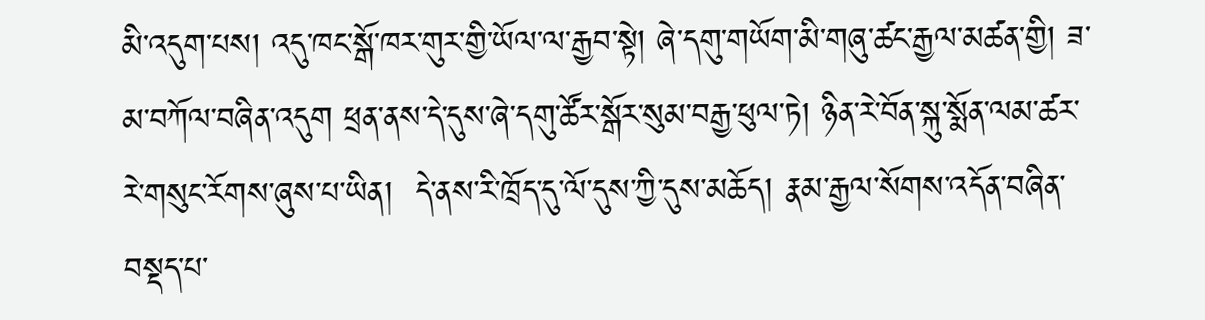མི་འདུག་པས། འདུ་ཁང་སྒོ་ཁར་གུར་གྱི་ཡོལ་ལ་རྒྱབ་སྟེ། ཞེ་དགུ་གཡོག་མི་གཞུ་ཚང་རྒྱལ་མཚན་གྱི། ཟ་མ་བཀོལ་བཞིན་འདུག ཕྲན་ནས་དེ་དུས་ཞེ་དགུ་ཚོར་སྒོར་སུམ་བརྒྱ་ཕུལ་ཏེ། ཉིན་རེ་བོན་སྐུ་སྨོན་ལམ་ཚར་རེ་གསུང་རོགས་ཞུས་པ་ཡིན།  དེ་ནས་རི་ཁྲོད་དུ་ལོ་དུས་ཀྱི་དུས་མཆོད། རྣམ་རྒྱལ་སོགས་འདོན་བཞིན་བསྡད་པ་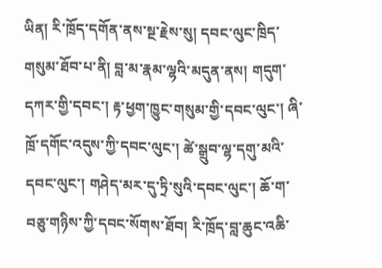ཡིན། རི་ཁྲོད་དགོན་ནས་སྔ་རྗེས་སུ། དབང་ལུང་ཁྲིད་གསུམ་ཐོབ་པ་ནི། བླ་མ་རྣམ་ལྷའི་མདུན་ནས། གདུག་དཀར་གྱི་དབང་། རྟ་ཕྱག་ཁྱུང་གསུམ་གྱི་དབང་ལུང་། ཞི་ཁྲོ་དགོང་འདུས་ཀྱི་དབང་ལུང་། ཚེ་སྒྲུབ་ལྷ་དགུ་མའི་དབང་ལུང་། གཤེད་མར་དུ་ཏྲི་སུའི་དབང་ལུང་། ཆོ་ག་བཅུ་གཉིས་ཀྱི་དབང་སོགས་ཐོབ། རི་ཁྲོད་བླ་ཆུང་འཆི་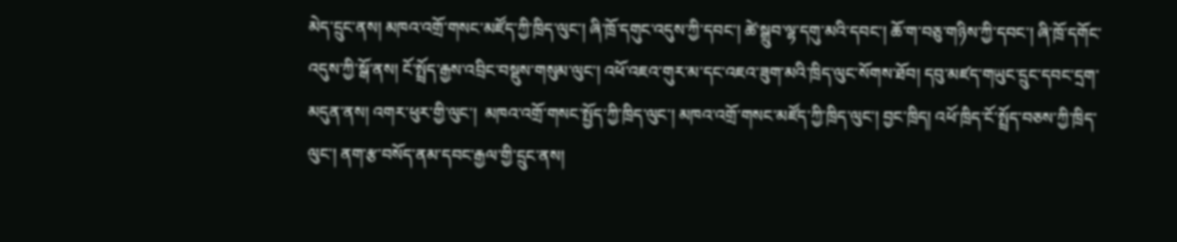མེད་དྲུང་ནས། མཁའ་འགྲོ་གསང་མཛོད་ཀྱི་ཁྲིད་ལུང་། ཞི་ཁྲོ་དགུང་འདུས་ཀྱི་དབང་། ཚེ་སྒྲུབ་ལྷ་དགུ་མའི་དབང་། ཆོ་ག་བཅུ་གཉིས་ཀྱི་དབང་། ཞི་ཁྲོ་དགོང་འདུས་ཀྱི་སྒོ་ནས། ངོ་སྤྲོད་རྒྱས་འབྲིང་བསྡུས་གསུམ་ལུང་། འཕོ་འཇའ་གུར་མ་དང་འཇའ་ཟུག་མའི་ཁྲིད་ལུང་སོགས་ཐོབ། དབུ་མཛད་གཡུང་དྲུང་དབང་དྲག་མདུན་ནས། འགར་ཕུར་གྱི་ལུང་།  མཁའ་འགྲོ་གསང་སྤྱོད་ཀྱི་ཁྲིད་ལུང་། མཁའ་འགྲོ་གསང་མཛོད་ཀྱི་ཁྲིད་ལུང་། བྱང་ཁྲིད། འཕོ་ཁྲིད་ངོ་སྤྲོད་བཅས་ཀྱི་ཁྲིད་ལུང་། ནག་རྩ་བསོད་ནམ་དབང་རྒྱལ་གྱི་དྲུང་ནས།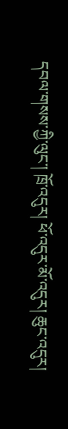དབལ་གསས་ཀྱི་ལུང་། ཁྲོ་འདུར། ཕོ་འདུར་མོ་འདུར། ཆུང་འདུར།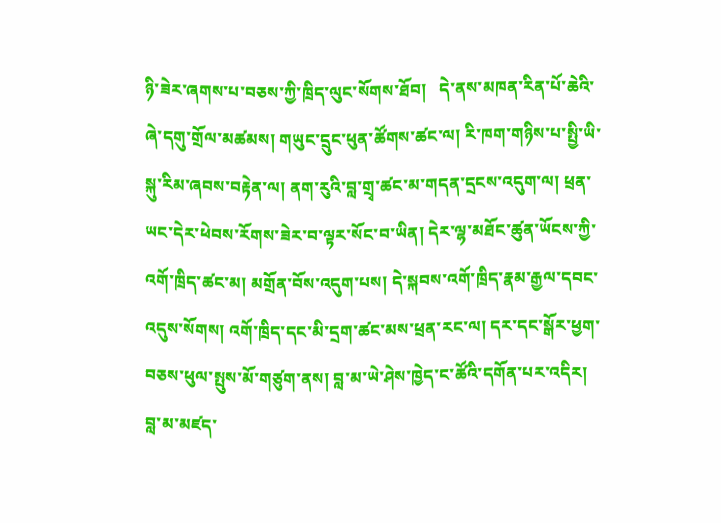ཉི་ཟེར་ཞགས་པ་བཅས་ཀྱི་ཁྲིད་ལུང་སོགས་ཐོབ།   དེ་ནས་མཁན་རིན་པོ་ཆེའི་ཞེ་དགུ་གྲོལ་མཚམས། གཡུང་དྲུང་ཕུན་ཚོགས་ཚང་ལ། རི་ཁག་གཉིས་པ་སྤྱི་ཡི་སྐུ་རིམ་ཞབས་བརྟེན་ལ། ནག་རུའི་བླ་གྲྭ་ཚང་མ་གདན་དྲངས་འདུག་ལ། ཕྲན་ཡང་དེར་ཕེབས་རོགས་ཟེར་བ་ལྟར་སོང་བ་ཡིན། དེར་ལྷ་མཐོང་ཚུན་ཡོངས་ཀྱི་འགོ་ཁྲིད་ཚང་མ། མགྲོན་བོས་འདུག་པས། དེ་སྐབས་འགོ་ཁྲིད་རྣམ་རྒྱལ་དབང་འདུས་སོགས། འགོ་ཁྲིད་དང་མི་དྲག་ཚང་མས་ཕྲན་རང་ལ། དར་དང་སྒོར་ཕྱག་བཅས་ཕུལ་སྤུས་མོ་གཙུག་ནས། བླ་མ་ཡེ་ཤེས་ཁྱེད་ང་ཚོའི་དགོན་པར་འདིར། བླ་མ་མཛད་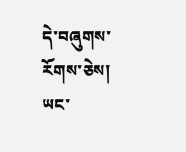དེ་བཞུགས་རོགས་ཅེས། ཡང་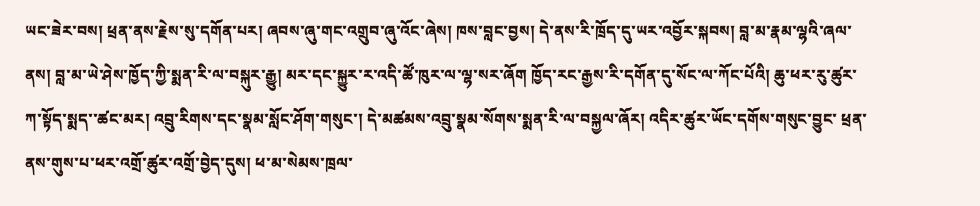ཡང་ཟེར་བས། ཕྲན་ནས་རྗེས་སུ་དགོན་པར། ཞབས་ཞུ་གང་འགྲུབ་ཞུ་འོང་ཞེས། ཁས་བླང་བྱས། དེ་ནས་རི་ཁྲོད་དུ་ཡར་འབྱོར་སྐབས། བླ་མ་རྣམ་ལྷའི་ཞལ་ནས། བླ་མ་ཡེ་ཤེས་ཁྱོད་ཀྱི་སྨན་རི་ལ་བསྐུར་རྒྱུ། མར་དང་སྐྱུར་ར་འདི་ཚོ་ཁུར་ལ་ལྷ་སར་ཞོག ཁྱོད་རང་རྒྱས་རི་དགོན་དུ་སོང་ལ་ཀོང་པོའི། ཆུ་ཕར་རུ་ཚུར་ཀ་སྟོད་སྨད་་ཚང་མར། འབྲུ་རིགས་དང་སྣམ་སློང་ཤོག་གསུང་། དེ་མཚམས་འབྲུ་སྣམ་སོགས་སྨན་རི་ལ་བསྐྱལ་ཞོར། འདིར་ཚུར་ཡོང་དགོས་གསུང་བྱུང་ ཕྲན་ནས་གུས་པ་ཕར་འགྲོ་ཚུར་འགྲོ་བྱེད་དུས། ཕ་མ་སེམས་ཁྲལ་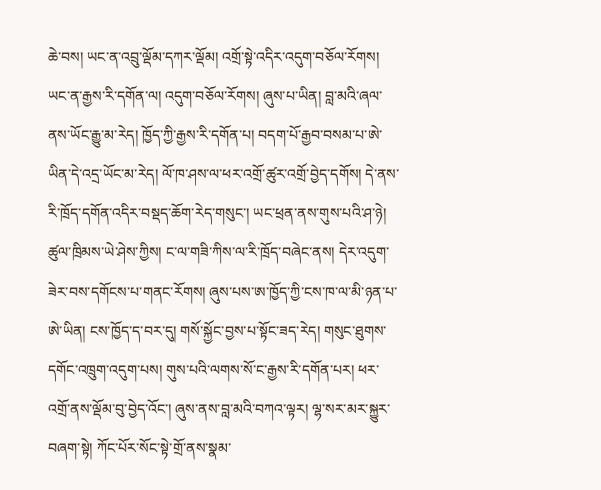ཆེ་བས། ཡང་ན་འབྲུ་ལྡོམ་དཀར་ལྡོམ། འགྲོ་སྟེ་འདིར་འདུག་བཅོལ་རོགས། ཡང་ན་རྒྱས་རི་དགོན་ལ། འདུག་བཅོལ་རོགས། ཞུས་པ་ཡིན། བླ་མའི་ཞལ་ནས་ཡོང་རྒྱུ་མ་རེད། ཁྱོད་ཀྱི་རྒྱས་རི་དགོན་པ། བདག་པོ་རྒྱབ་བསམ་པ་ཨེ་ཡིན་དེ་འདྲ་ཡོང་མ་རེད། ལོ་ཁ་ཤས་ལ་ཕར་འགྲོ་ཚུར་འགྲོ་བྱེད་དགོས། དེ་ནས་རི་ཁྲོད་དགོན་འདིར་བསྡད་ཆོག་རེད་གསུང་། ཡང་ཕྲན་ནས་གུས་པའི་ཤ་ཉེ། ཚུལ་ཁྲིམས་ཡེ་ཤེས་ཀྱིས། ང་ལ་གཟི་ཀིས་ལ་རི་ཁྲོད་བཞེང་ནས། དེར་འདུག་ཟེར་བས་དགོངས་པ་གནང་རོགས། ཞུས་པས་ཨ་ཁྱོད་ཀྱི་ངས་ཁ་ལ་མི་ཉན་པ་ཨེ་ཡིན། ངས་ཁྱོད་ད་བར་དུ། གསོ་སྐྱོང་བྱས་པ་སྟོང་ཟད་རེད། གསུང་ཐུགས་དགོང་འཁྲུག་འདུག་པས། གུས་པའི་ལགས་སོ་ང་རྒྱས་རི་དགོན་པར། ཕར་འགྲོ་ནས་ལྡོམ་བུ་བྱེད་འོང་། ཞུས་ནས་བླ་མའི་བཀའ་ལྟར། ལྷ་སར་མར་སྐྱུར་བཞག་སྟེ། ཀོང་པོར་སོང་སྟེ་གྲོ་ནས་སྣམ་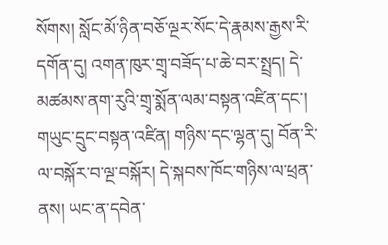སོགས། སློང་མོ་ཉིན་བཅོ་ལྔར་སོང་དེ་རྣམས་རྒྱས་རི་དགོན་དུ། འགན་ཁུར་གྲྭ་བཟོད་པ་ཆེ་བར་སྤྲད། དེ་མཚམས་ནག་རུའི་གྲྭ་སྨོན་ལམ་བསྟན་འཛིན་དང་། གཡུང་དྲུང་བསྟན་འཛིན། གཉིས་དང་ལྷན་དུ། བོན་རི་ལ་བསྐོར་བ་ལྔ་བསྐོར། དེ་སྐབས་ཁོང་གཉིས་ལ་ཕྲན་ནས། ཡང་ན་དབེན་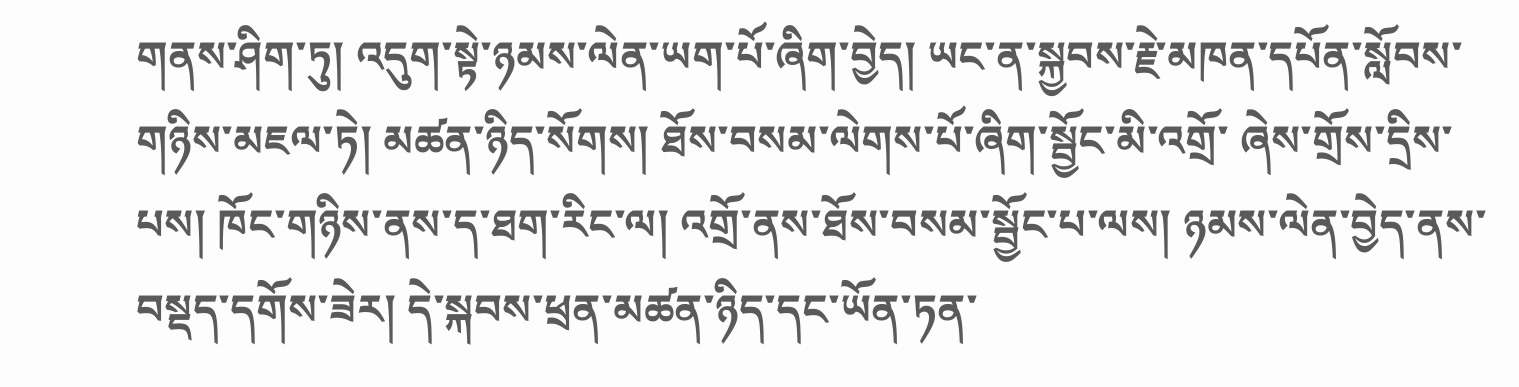གནས་ཤིག་ཏུ། འདུག་སྟེ་ཉམས་ལེན་ཡག་པོ་ཞིག་བྱེད། ཡང་ན་སྐྱབས་རྗེ་མཁན་དཔོན་སློབས་གཉིས་མཇལ་ཏེ། མཚན་ཉིད་སོགས། ཐོས་བསམ་ལེགས་པོ་ཞིག་སྦྱོང་མི་འགྲོ་ ཞེས་གྲོས་དྲིས་པས། ཁོང་གཉིས་ནས་ད་ཐག་རིང་ལ། འགྲོ་ནས་ཐོས་བསམ་སྦྱོང་པ་ལས། ཉམས་ལེན་བྱེད་ནས་བསྡད་དགོས་ཟེར། དེ་སྐབས་ཕྲན་མཚན་ཉིད་དང་ཡོན་ཏན་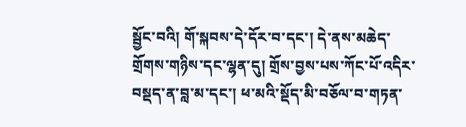སྦྱོང་བའི། གོ་སྐབས་དེ་དོར་བ་དང་། དེ་ནས་མཆེད་གྲོགས་གཉིས་དང་ལྷན་དུ། གྲོས་བྱས་པས་ཀོང་པོ་འདིར་བསྡད་ན་བླ་མ་དང་། ཕ་མའི་སྡོད་མི་བཅོལ་བ་གཏན་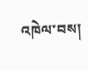འཁེལ་བས།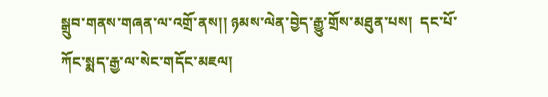སྒྲུབ་གནས་གཞན་ལ་འགྲོ་ནས།། ཉམས་ལེན་བྱེད་རྒྱུ་གྲོས་མཐུན་པས།  དང་པོ་ཀོང་སྨད་རྒྱ་ལ་སེང་གདོང་མཇལ།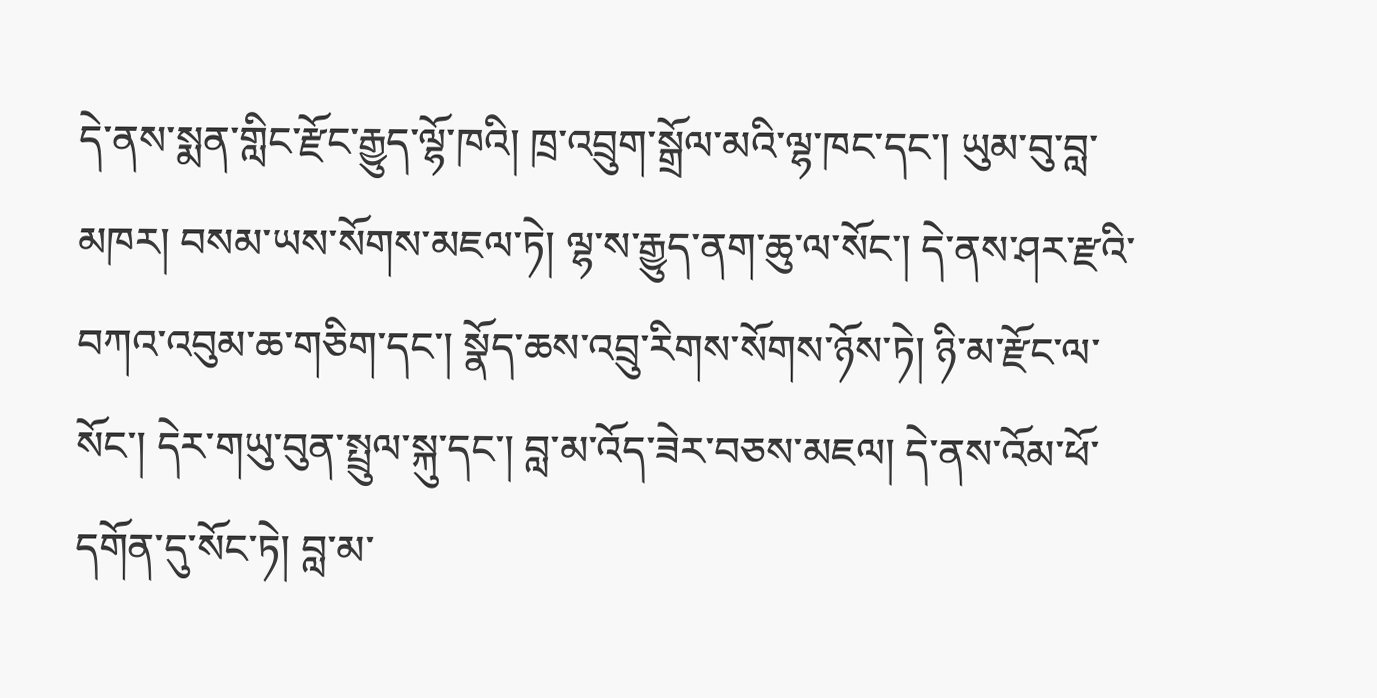དེ་ནས་སྨན་གླིང་རྫོང་རྒྱུད་ལྷོ་ཁའི། ཁྲ་འབྲུག་སྒྲོལ་མའི་ལྷ་ཁང་དང་། ཡུམ་བུ་བླ་མཁར། བསམ་ཡས་སོགས་མཇལ་ཏེ། ལྷ་ས་རྒྱུད་ནག་ཆུ་ལ་སོང་། དེ་ནས་ཤར་རྫའི་བཀའ་འབུམ་ཆ་གཅིག་དང་། སྣོད་ཆས་འབྲུ་རིགས་སོགས་ཉོས་ཏེ། ཉི་མ་རྫོང་ལ་སོང་། དེར་གཡུ་བུན་སྤྲུལ་སྐུ་དང་། བླ་མ་འོད་ཟེར་བཅས་མཇལ། དེ་ནས་འོམ་ཕོ་དགོན་དུ་སོང་ཏེ། བླ་མ་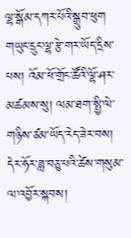ལྷ་སྒོམ་དཀར་པོའི་སྒྲུབ་ཕུག གཡུང་དྲུང་ལྷ་རྩེ་གར་ཡོད་དྲིས་པས། འོམ་ཕོ་གྲོང་ཚོའི་ལྷོ་ཤར་མཚམས་སུ། ལམ་ཐག་སྤྱི་ལེ་གཉིས་ཙམ་ཡོད་རེད་ཟེར་བས། དེར་ཧོར་ཟླ་བཅུ་པའི་ཚེས་གསུམ་ལ་འབྱོར་སྐབས།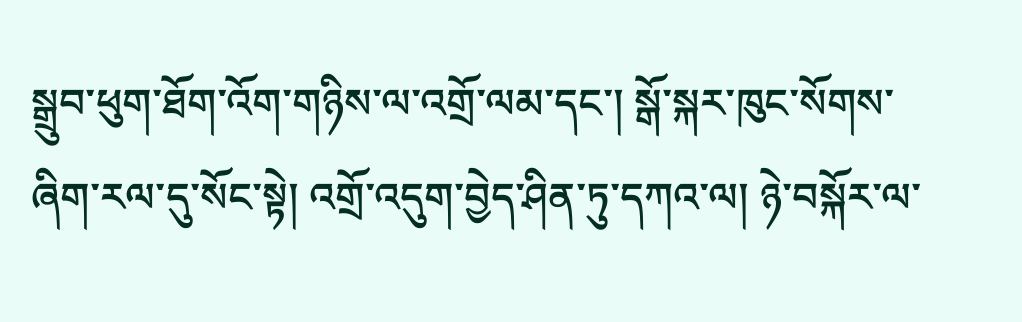སྒྲུབ་ཕུག་ཐོག་འོག་གཉིས་ལ་འགྲོ་ལམ་དང་། སྒོ་སྐར་ཁུང་སོགས་ཞིག་རལ་དུ་སོང་སྟེ། འགྲོ་འདུག་བྱེད་ཤིན་ཏུ་དཀའ་ལ། ཉེ་བསྐོར་ལ་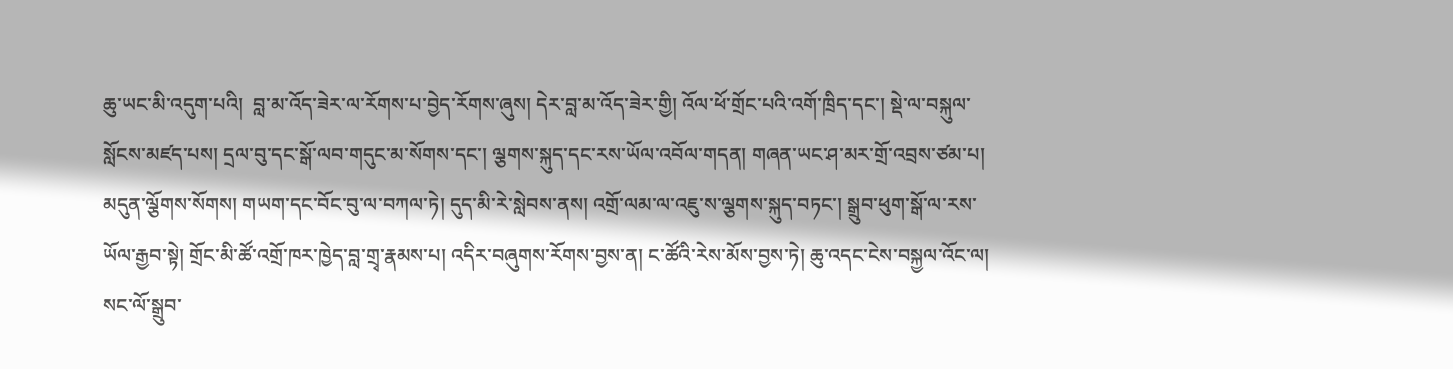ཆུ་ཡང་མི་འདུག་པའི།  བླ་མ་འོད་ཟེར་ལ་རོགས་པ་བྱེད་རོགས་ཞུས། དེར་བླ་མ་འོད་ཟེར་གྱི། འོལ་ཕོ་གྲོང་པའི་འགོ་ཁྲིད་དང་། སྡེ་ལ་བསྐུལ་སློངས་མཛད་པས། དྲལ་བུ་དང་སྒོ་ལབ་གདུང་མ་སོགས་དང་། ལྕགས་སྐུད་དང་རས་ཡོལ་འབོལ་གདན། གཞན་ཡང་ཤ་མར་གྲོ་འབྲས་ཙམ་པ། མདུན་ལྕོགས་སོགས། གཡག་དང་བོང་བུ་ལ་བཀལ་ཏེ། དུད་མི་རེ་སླེབས་ནས། འགྲོ་ལམ་ལ་འཇུ་ས་ལྕགས་སྐུད་བཏང་། སྒྲུབ་ཕུག་སྒོ་ལ་རས་ཡོལ་རྒྱབ་སྟེ། གྲོང་མི་ཚོ་འགྲོ་ཁར་ཁྱེད་བླ་གྲྭ་རྣམས་པ། འདིར་བཞུགས་རོགས་བྱས་ན། ང་ཚོའི་རེས་མོས་བྱས་ཏེ། ཆུ་འདང་ངེས་བསྐྱལ་འོང་ལ།  སང་ལོ་སྒྲུབ་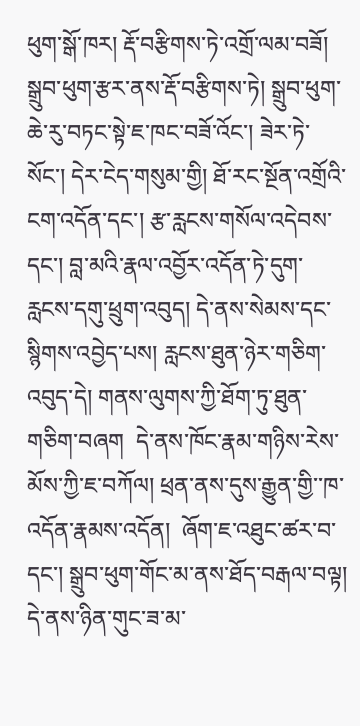ཕུག་སྒོ་ཁར། རྡོ་བརྩིགས་ཏེ་འགྲོ་ལམ་བཟོ། སྒྲུབ་ཕུག་རྩར་ནས་རྡོ་བརྩིགས་ཏེ། སྒྲུབ་ཕུག་ཆེ་རུ་བཏང་སྟེ་ཇ་ཁང་བཟོ་འོང་། ཟེར་ཏེ་སོང་། དེར་ངེད་གསུམ་གྱི། ཐོ་རང་སྔོན་འགྲོའི་ངག་འདོན་དང་། རྩ་རླངས་གསོལ་འདེབས་དང་། བླ་མའི་རྣལ་འབྱོར་འདོན་ཏེ་དུག་རླངས་དགུ་ཕྲུག་འབུད། དེ་ནས་སེམས་དང་སྙིགས་འབྱེད་པས། རླངས་ཐུན་ཉེར་གཅིག་འབུད་དེ། གནས་ལུགས་ཀྱི་ཐོག་ཏུ་ཐུན་གཅིག་བཞག  དེ་ནས་ཁོང་རྣམ་གཉིས་རེས་མོས་ཀྱི་ཇ་བཀོལ། ཕྲན་ནས་དུས་རྒྱུན་གྱི་་ཁ་འདོན་རྣམས་འདོན།  ཞོག་ཇ་འཐུང་ཚར་བ་དང་། སྒྲུབ་ཕུག་གོང་མ་ནས་ཐོད་བརྒལ་བལྟ། དེ་ནས་ཉིན་གུང་ཟ་མ་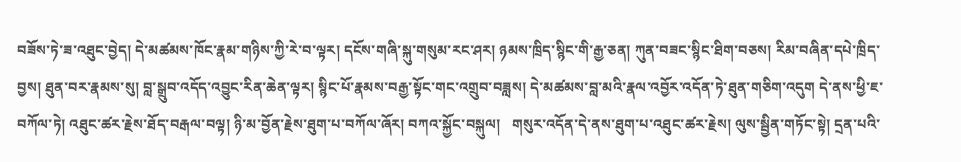བཟོས་ཏེ་ཟ་འཐུང་བྱེད། དེ་མཚམས་ཁོང་རྣམ་གཉིས་ཀྱི་རེ་བ་ལྟར། དངོས་གཞི་སྐུ་གསུམ་རང་ཤར། ཉམས་ཁྲིད་སྙིང་གི་རྒྱ་ཅན། ཀུན་བཟང་སྙིང་ཐིག་བཅས། རིམ་བཞིན་དཔེ་ཁྲིད་བྱས། ཐུན་བར་རྣམས་སུ། བླ་སྒྲུབ་འདོད་འབྱུང་རིན་ཆེན་ལྟར། སྙིང་པོ་རྣམས་བརྒྱ་སྟོང་གང་འགྲུབ་བཟླས། དེ་མཚམས་བླ་མའི་རྣལ་འབྱོར་འདོན་ཏེ་ཐུན་གཅིག་འདུག དེ་ནས་ཕྱི་ཇ་བཀོལ་ཏེ། འཐུང་ཚར་རྗེས་ཐོད་བརྒལ་བལྟ། ཉི་མ་བྱོན་རྗེས་ཐུག་པ་བཀོལ་ཞོར། བཀའ་སྐྱོང་བསྐུལ།   གསུར་འདོན་དེ་ནས་ཐུག་པ་འཐུང་ཚར་རྗེས། ལུས་སྦྱིན་གཏོང་སྟེ། དྲན་པའི་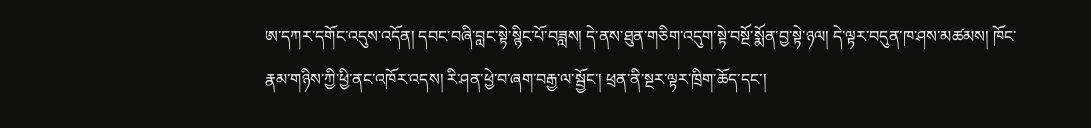ཨ་དཀར་དགོང་འདུས་འདོན། དབང་བཞི་བླང་སྟེ་སྙིང་པོ་བཟླས། དེ་ནས་ཐུན་གཅིག་འདུག་སྟེ་བསྔོ་སྨོན་བྱ་སྟེ་ཉལ། དེ་ལྟར་བདུན་ཁ་ཤས་མཚམས། ཁོང་རྣམ་གཉིས་ཀྱི་ཕྱི་ནང་འཁོར་འདས། རི་ཤན་ཕྱེ་བ་ཞག་བརྒྱ་ལ་སྦྱོང་། ཕྲན་ནི་སྔར་ལྟར་ཁྲིག་ཆོད་དང་།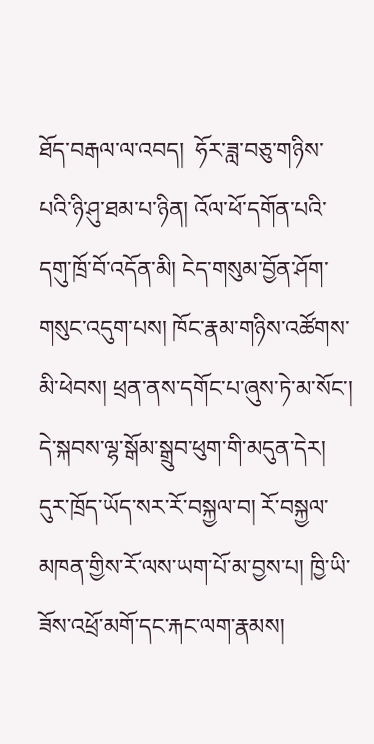ཐོད་བརྒལ་ལ་འབད།  ཧོར་ཟླ་བཅུ་གཉིས་པའི་ཉི་ཤུ་ཐམ་པ་ཉིན། འོལ་ཕོ་དགོན་པའི་དགུ་ཁྲོ་བོ་འདོན་མི། ངེད་གསུམ་བྱོན་ཤོག་གསུང་འདུག་པས། ཁོང་རྣམ་གཉིས་འཚོགས་མི་ཕེབས། ཕྲན་ནས་དགོང་པ་ཞུས་ཏེ་མ་སོང་། དེ་སྐབས་ལྷ་སྒོམ་སྒྲུབ་ཕུག་གི་མདུན་དེར། དུར་ཁྲོད་ཡོད་སར་རོ་བསྐྱལ་བ། རོ་བསྐྱལ་མཁན་གྱིས་རོ་ལས་ཡག་པོ་མ་བྱས་པ། ཁྱི་ཡི་ཟོས་འཕྲོ་མགོ་དང་རྐང་ལག་རྣམས།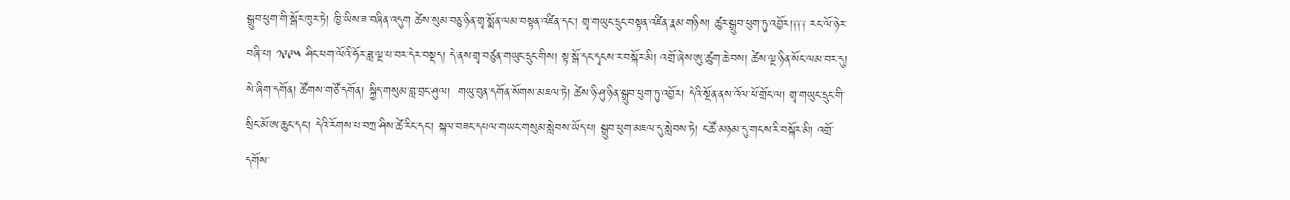སྒྲུབ་ཕུག་གི་སྒོར་ཁུར་ཏེ། ཁྱི་ཡིས་ཟ་བཞིན་འདུག ཚེས་སུམ་བཅུ་ཉིན་གྲྭ་སྨོན་ལམ་བསྟན་འཛིན་དང་། གྲྭ་གཡུང་དྲུང་བསྟན་འཛིན་རྣམ་གཉིས། ཚུར་སྒྲུབ་ཕུག་ཏུ་འབྱོར།༑༑༑ རང་ལོ་ཉེར་བཞི་པ། ༡༩༩༥ ཤིང་ཕག་ལོའི་ཧོར་ཟླ་ལྔ་པ་བར་དེར་བསྡད། དེ་ནས་གྲྭ་བཙུན་གཡུང་དྲུང་གིས། སྟ་སྒོ་དང་དྭངས་ར་བསྐོར་མི། འགྲོ་ཞེས་ཨུ་ཚུག་ཆེ་བས། ཚེས་ལྔ་ཉིན་སོང་ལམ་བར་དུ། སེ་ཞིག་དགོན། ཚོགས་གཙོ་དགོན། སྐྱིད་གསུམ་བླ་བྲང་ཤུལ།  གཡུ་བུན་དགོན་སོགས་མཇལ་ཏེ། ཚེས་ཉི་ཤུ་ཉིན་སྒྲུབ་ཕུག་ཏུ་འབྱོར། དེའི་སྔོན་ནས་འོལ་ཕོ་གྲོང་ལ། གྲྭ་གཡུང་དྲུང་གི་སྲིང་མོ་ཨ་ཆུང་དང་། དེའི་རོགས་པ་བཀྲ་ཤིས་ཚེ་རིང་དང་། སྐལ་བཟང་དཔལ་གཡང་གསུམ་སླེབས་ཡོད་པ། སྒྲུབ་ཕུག་མཇལ་དུ་སླེབས་ཏེ། ང་ཚོ་མཉམ་དུ་གངས་རི་བསྐོར་མི། འགྲོ་དགོས་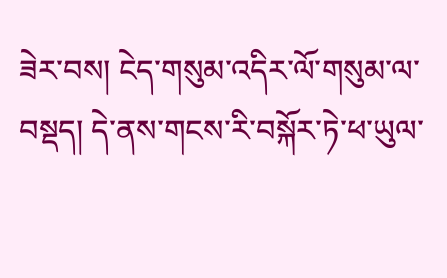ཟེར་བས། ངེད་གསུམ་འདིར་ལོ་གསུམ་ལ་བསྡད། དེ་ནས་གངས་རི་བསྐོར་ཏེ་ཕ་ཡུལ་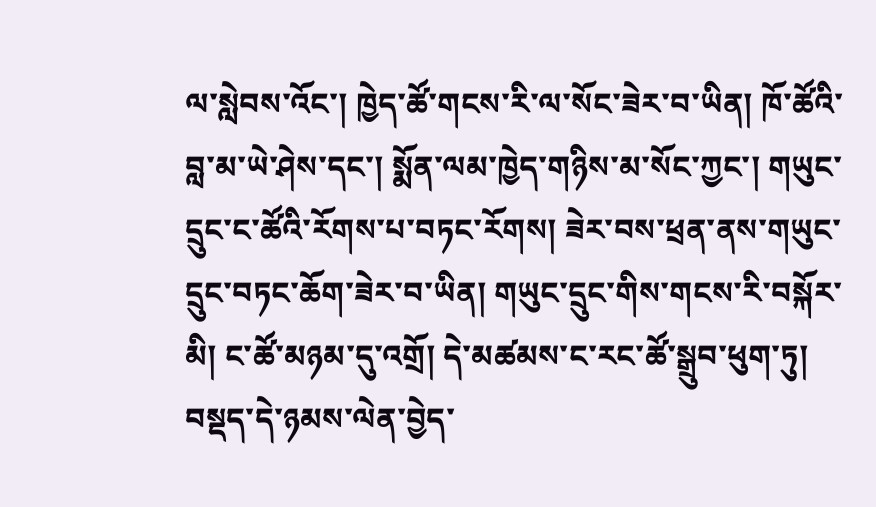ལ་སླེབས་འོང་། ཁྱེད་ཚོ་གངས་རི་ལ་སོང་ཟེར་བ་ཡིན། ཁོ་ཚོའི་བླ་མ་ཡེ་ཤེས་དང་། སྨོན་ལམ་ཁྱེད་གཉིས་མ་སོང་ཀྱང་། གཡུང་དྲུང་ང་ཚོའི་རོགས་པ་བཏང་རོགས། ཟེར་བས་ཕྲན་ནས་གཡུང་དྲུང་བཏང་ཆོག་ཟེར་བ་ཡིན། གཡུང་དྲུང་གིས་གངས་རི་བསྐོར་མི། ང་ཚོ་མཉམ་དུ་འགྲོ། དེ་མཚམས་ང་རང་ཚོ་སྒྲུབ་ཕུག་ཏུ། བསྡད་དེ་ཉམས་ལེན་བྱེད་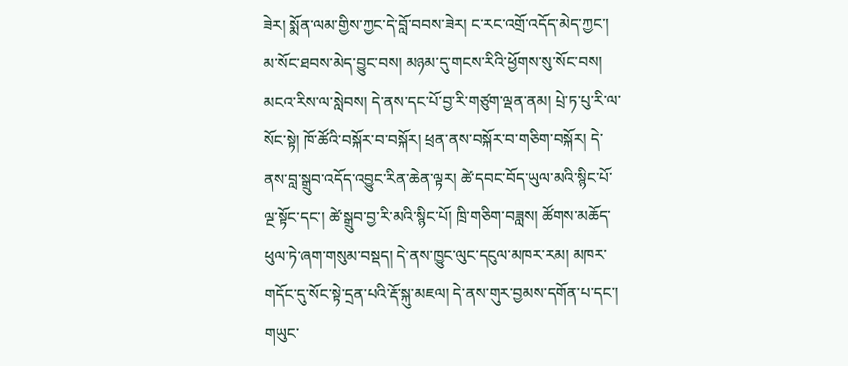ཟེར། སྨོན་ལམ་གྱིས་ཀྱང་དེ་བློ་བབས་ཟེར། ང་རང་འགྲོ་འདོད་མེད་ཀྱང་། མ་སོང་ཐབས་མེད་བྱུང་བས། མཉམ་དུ་གངས་རིའི་ཕྱོགས་སུ་སོང་བས། མངའ་རིས་ལ་སླེབས། དེ་ནས་དང་པོ་བྱ་རི་གཙུག་ལྡན་ནམ། པྲེ་ཏ་པུ་རི་ལ་སོང་སྟེ། ཁོ་ཚོའི་བསྐོར་བ་བསྐོར། ཕྲན་ནས་བསྐོར་བ་གཅིག་བསྐོར། དེ་ནས་བླ་སྒྲུབ་འདོད་འབྱུང་རིན་ཆེན་ལྟར། ཚེ་དབང་བོད་ཡུལ་མའི་སྙིང་པོ་ལྔ་སྟོང་དང་། ཚེ་སྒྲུབ་བྱ་རི་མའི་སྙིང་པོ། ཁྲི་གཅིག་བཟླས། ཚོགས་མཆོད་ཕུལ་ཏེ་ཞག་གསུམ་བསྡད། དེ་ནས་ཁྱུང་ལུང་དངུལ་མཁར་རམ། མཁར་གདོང་དུ་སོང་སྟེ་དྲན་པའི་རྡོ་སྐུ་མཇལ། དེ་ནས་གུར་བྱམས་དགོན་པ་དང་། གཡུང་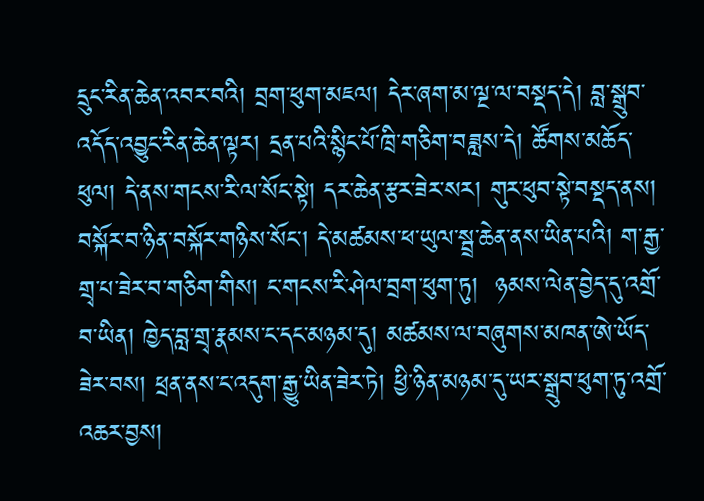དྲུང་རིན་ཆེན་འབར་བའི། བྲག་ཕུག་མཇལ། དེར་ཞག་མ་ལྔ་ལ་བསྡད་དེ། བླ་སྒྲུབ་འདོད་འབྱུང་རིན་ཆེན་ལྟར། དྲན་པའི་སྙིང་པོ་ཁྲི་གཅིག་བཟླས་དེ། ཚོགས་མཆོད་ཕུལ། དེ་ནས་གངས་རི་ལ་སོང་སྟེ། དར་ཆེན་རྩར་ཟེར་སར། གུར་ཕུབ་སྟེ་བསྡད་ནས། བསྐོར་བ་ཉིན་བསྐོར་གཉིས་སོང་། དེ་མཚམས་ཕ་ཡུལ་སྦྲ་ཆེན་ནས་ཡིན་པའི། ག་རྒྱ་གྲྭ་པ་ཟེར་བ་གཅིག་གིས། ང་གངས་རི་ཤེལ་བྲག་ཕུག་ཏུ།  ཉམས་ལེན་བྱེད་དུ་འགྲོ་བ་ཡིན། ཁྱེད་བླ་གྲྭ་རྣམས་ང་དང་མཉམ་དུ། མཚམས་ལ་བཞུགས་མཁན་ཨེ་ཡོད་ཟེར་བས། ཕྲན་ནས་ང་འདུག་རྒྱུ་ཡིན་ཟེར་ཏེ། ཕྱི་ཉིན་མཉམ་དུ་ཡར་སྒྲུབ་ཕུག་ཏུ་འགྲོ་འཆར་བྱས།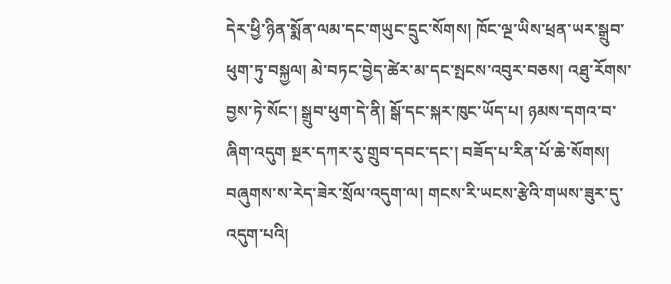དེར་ཕྱི་ཉིན་སྨོན་ལམ་དང་གཡུང་དྲུང་སོགས། ཁོང་ལྔ་ཡིས་ཕྲན་ཡར་སྒྲུབ་ཕུག་ཏུ་བསྐྱལ། མེ་བཏང་བྱེད་ཚེར་མ་དང་སྤངས་འབུར་བཅས། འཐུ་རོགས་བྱས་ཏེ་སོང་། སྒྲུབ་ཕུག་དེ་ནི། སྒོ་དང་སྐར་ཁུང་ཡོད་པ། ཉམས་དགའ་བ་ཞིག་འདུག སྔར་དཀར་རུ་གྲུབ་དབང་དང་། བཟོད་པ་རིན་པོ་ཆེ་སོགས། བཞུགས་ས་རེད་ཟེར་སྲོལ་འདུག་ལ། གངས་རི་ཡངས་རྩེའི་གཡས་ཟུར་དུ་འདུག་པའི།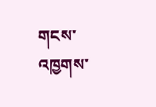གངས་འཁྱགས་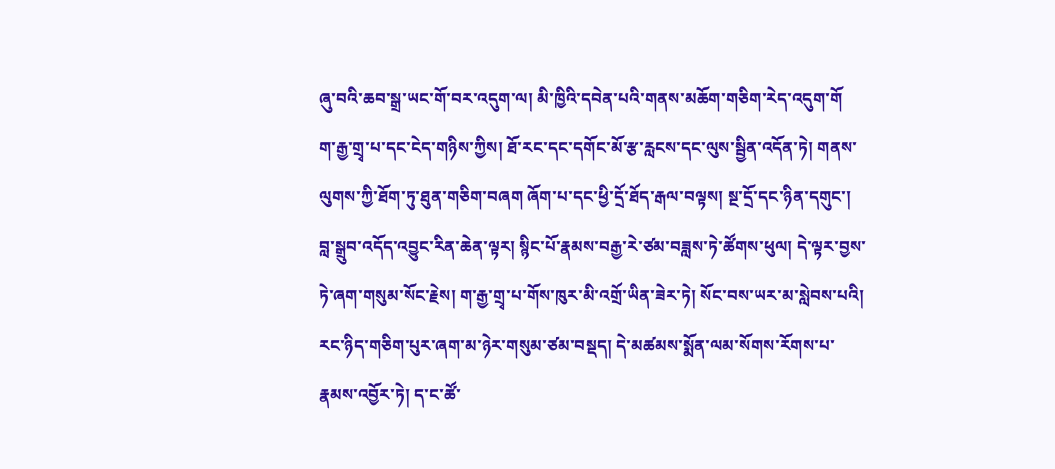ཞུ་བའི་ཆབ་སྒྲ་ཡང་གོ་བར་འདུག་ལ། མི་ཁྱིའི་དབེན་པའི་གནས་མཆོག་གཅིག་རེད་འདུག་གོ  ག་རྒྱ་གྲྭ་པ་དང་ངེད་གཉིས་ཀྱིས། ཐོ་རང་དང་དགོང་མོ་རྩ་རླངས་དང་ལུས་སྦྱིན་འདོན་ཏེ། གནས་ལུགས་ཀྱི་ཐོག་ཏུ་ཐུན་གཅིག་བཞག ཞོག་པ་དང་ཕྱི་དྲོ་ཐོད་རྒལ་བལྟས། སྔ་དྲོ་དང་ཉིན་དགུང་། བླ་སྒྲུབ་འདོད་འབྱུང་རིན་ཆེན་ལྟར། སྙིང་པོ་རྣམས་བརྒྱ་རེ་ཙམ་བཟླས་ཏེ་ཚོགས་ཕུལ། དེ་ལྟར་བྱས་ཏེ་ཞག་གསུམ་སོང་རྗེས། ག་རྒྱ་གྲྭ་པ་གོས་ཁུར་མི་འགྲོ་ཡིན་ཟེར་ཏེ། སོང་བས་ཡར་མ་སླེབས་པའི། རང་ཉིད་གཅིག་པུར་ཞག་མ་ཉེར་གསུམ་ཙམ་བསྡད། དེ་མཚམས་སྨོན་ལམ་སོགས་རོགས་པ་རྣམས་འབྱོར་ཏེ། ད་ང་ཚོ་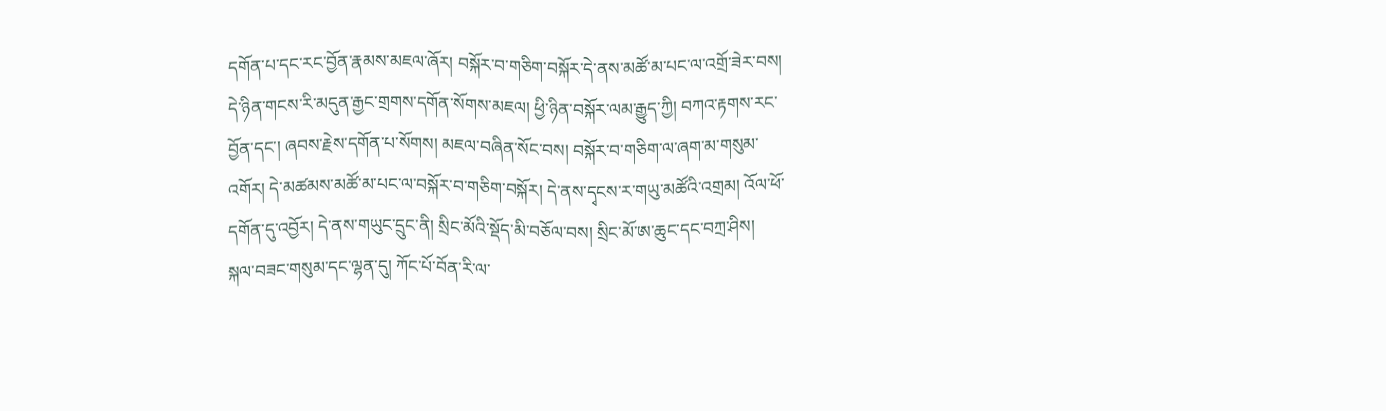དགོན་པ་དང་རང་བྱོན་རྣམས་མཇལ་ཞོར། བསྐོར་བ་གཅིག་བསྐོར་དེ་ནས་མཚོ་མ་པང་ལ་འགྲོ་ཟེར་བས། དེ་ཉིན་གངས་རི་མདུན་རྒྱང་གྲགས་དགོན་སོགས་མཇལ། ཕྱི་ཉིན་བསྐོར་ལམ་རྒྱུད་ཀྱི། བཀའ་རྟགས་རང་བྱོན་དང་། ཞབས་རྗེས་དགོན་པ་སོགས། མཇལ་བཞིན་སོང་བས། བསྐོར་བ་གཅིག་ལ་ཞག་མ་གསུམ་འགོར། དེ་མཚམས་མཚོ་མ་པང་ལ་བསྐོར་བ་གཅིག་བསྐོར། དེ་ནས་དྭངས་ར་གཡུ་མཚོའི་འགྲམ། འོལ་ཕོ་དགོན་དུ་འབྱོར། དེ་ནས་གཡུང་དྲུང་ནི། སྲིང་མོའི་སྡོད་མི་བཅོལ་བས། སྲིང་མོ་ཨ་ཆུང་དང་བཀྲ་ཤིས། སྐལ་བཟང་གསུམ་དང་ལྷན་དུ། ཀོང་པོ་བོན་རི་ལ་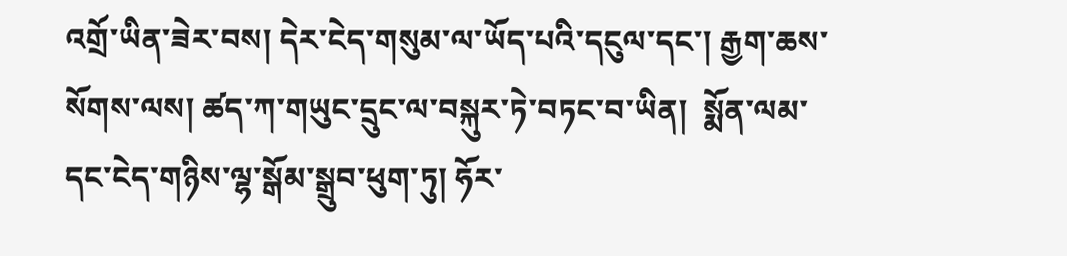འགྲོ་ཡིན་ཟེར་བས། དེར་ངེད་གསུམ་ལ་ཡོད་པའི་དངུལ་དང་། རྒྱག་ཆས་སོགས་ལས། ཚད་ཀ་གཡུང་དྲུང་ལ་བསྐུར་ཏེ་བཏང་བ་ཡིན།  སྨོན་ལམ་དང་ངེད་གཉིས་ལྷ་སྒོམ་སྒྲུབ་ཕུག་ཏུ། ཧོར་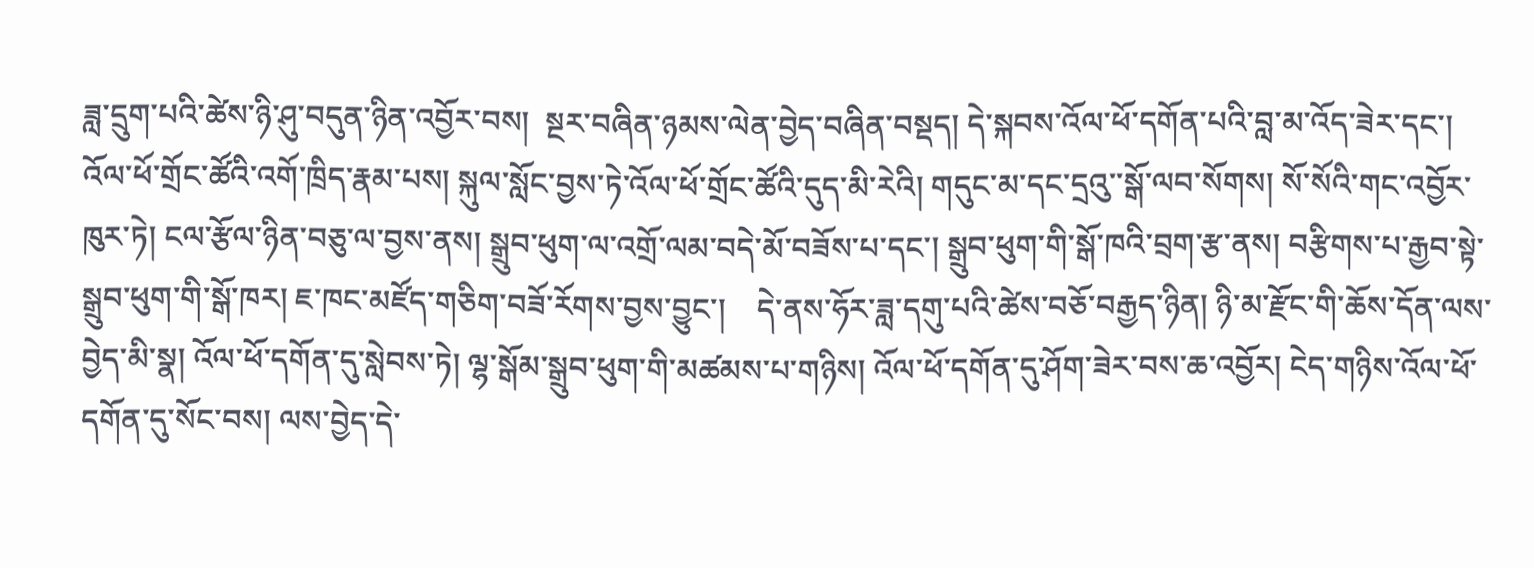ཟླ་དྲུག་པའི་ཚེས་ཉི་ཤུ་བདུན་ཉིན་འབྱོར་བས།  སྔར་བཞིན་ཉམས་ལེན་བྱེད་བཞིན་བསྡད། དེ་སྐབས་འོལ་ཕོ་དགོན་པའི་བླ་མ་འོད་ཟེར་དང་། འོལ་ཕོ་གྲོང་ཚོའི་འགོ་ཁྲིད་རྣམ་པས། སྐུལ་སློང་བྱས་ཏེ་འོལ་ཕོ་གྲོང་ཚོའི་དུད་མི་རེའི། གདུང་མ་དང་དྲའུ་་སྒོ་ལབ་སོགས། སོ་སོའི་གང་འབྱོར་ཁུར་ཏེ། ངལ་རྩོལ་ཉིན་བཅུ་ལ་བྱས་ནས། སྒྲུབ་ཕུག་ལ་འགྲོ་ལམ་བདེ་མོ་བཟོས་པ་དང་། སྒྲུབ་ཕུག་གི་སྒོ་ཁའི་བྲག་རྩ་ནས། བརྩིགས་པ་རྒྱབ་སྟེ་སྒྲུབ་ཕུག་གི་སྒོ་ཁར། ཇ་ཁང་མཛོད་གཅིག་བཟོ་རོགས་བྱས་བྱུང་།    དེ་ནས་ཧོར་ཟླ་དགུ་པའི་ཚེས་བཅོ་བརྒྱད་ཉིན། ཉི་མ་རྫོང་གི་ཆོས་དོན་ལས་བྱེད་མི་སྣ། འོལ་ཕོ་དགོན་དུ་སླེབས་ཏེ། ལྷ་སྒོམ་སྒྲུབ་ཕུག་གི་མཚམས་པ་གཉིས། འོལ་ཕོ་དགོན་དུ་ཤོག་ཟེར་བས་ཆ་འབྱོར། ངེད་གཉིས་འོལ་ཕོ་དགོན་དུ་སོང་བས། ལས་བྱེད་དེ་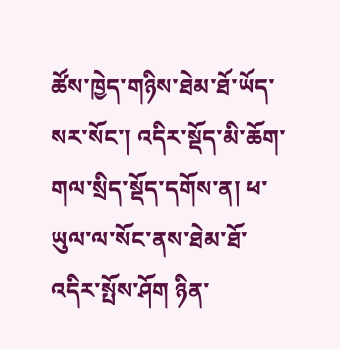ཚོས་ཁྱེད་གཉིས་ཐེམ་ཐོ་ཡོད་སར་སོང་། འདིར་སྡོད་མི་ཆོག་གལ་སྲིད་སྡོད་དགོས་ན། ཕ་ཡུལ་ལ་སོང་ནས་ཐེམ་ཐོ་འདིར་སྤོས་ཤོག ཉིན་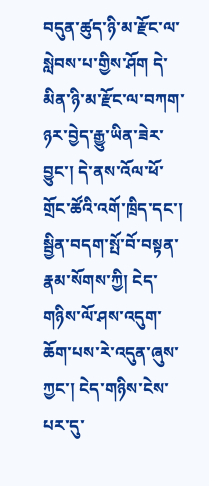བདུན་ཚུད་ཉི་མ་རྫོང་ལ་སླེབས་པ་གྱིས་ཤོག དེ་མིན་ཉི་མ་རྫོང་ལ་བཀག་ཉར་བྱེད་རྒྱུ་ཡིན་ཟེར་བྱུང་། དེ་ནས་འོལ་ཕོ་གྲོང་ཚོའི་འགོ་ཁྲིད་དང་། སྦྱིན་བདག་སྤོ་བོ་བསྟན་རྣམ་སོགས་ཀྱི། ངེད་གཉིས་ལོ་ཤས་འདུག་ཆོག་པས་རེ་འདུན་ཞུས་ཀྱང་། ངེད་གཉིས་ངེས་པར་དུ་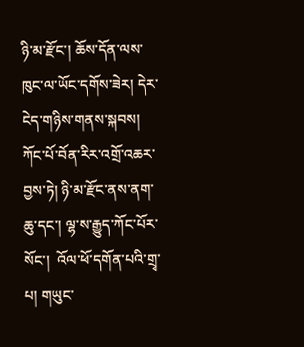ཉི་མ་རྫོང་། ཆོས་དོན་ལས་ཁུང་ལ་ཡོང་དགོས་ཟེར། དེར་ངེད་གཉིས་གནས་སྐབས། ཀོང་པོ་བོན་རིར་འགྲོ་འཆར་བྱས་ཏེ། ཉི་མ་རྫོང་ནས་ནག་ཆུ་དང་། ལྷ་ས་རྒྱུད་ཀོང་པོར་སོང་།  འོལ་ཕོ་དགོན་པའི་གྲྭ་པ། གཡུང་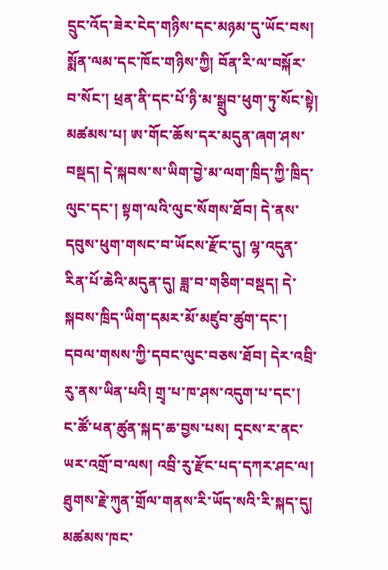དྲུང་འོད་ཟེར་ངེད་གཉིས་དང་མཉམ་དུ་ཡོང་བས། སྨོན་ལམ་དང་ཁོང་གཉིས་ཀྱི། བོན་རི་ལ་བསྐོར་བ་སོང་། ཕྲན་ནི་དང་པོ་ཉི་མ་སྒྲུབ་ཕུག་ཏུ་སོང་སྟེ། མཚམས་པ། ཨ་གོང་ཆོས་དར་མདུན་ཞག་ཤས་བསྡད། དེ་སྐབས་ས་ཡིག་བྱེ་མ་ལག་ཁྲིད་ཀྱི་ཁྲིད་ལུང་དང་། སྟག་ལའི་ལུང་སོགས་ཐོབ། དེ་ནས་དབུས་ཕུག་གསང་བ་ཡོངས་རྫོང་དུ། ལྷ་འདུན་རིན་པོ་ཆེའི་མདུན་དུ། ཟླ་བ་གཅིག་བསྡད། དེ་སྐབས་ཁྲིད་ཡིག་དམར་མོ་མཛུབ་ཚུག་དང་། དབལ་གསས་ཀྱི་དབང་ལུང་བཅས་ཐོབ། དེར་འབྲི་རུ་ནས་ཡིན་པའི། གྲྭ་པ་ཁ་ཤས་འདུག་པ་དང་། ང་ཚོ་ཕན་ཚུན་སྐད་ཆ་བྱས་པས། དྭངས་ར་ནང་ཡར་འགྲོ་བ་ལས། འབྲི་རུ་རྫོང་པད་དཀར་ཤང་ལ། ཐུགས་རྗེ་ཀུན་གྲོལ་གནས་རི་ཡོད་སའི་རི་སྐད་དུ། མཚམས་ཁང་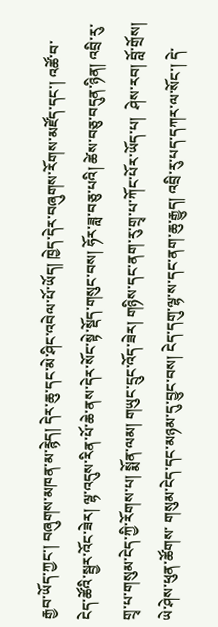རྒྱབ་ཡོད་ཀྱང་། བཞུགས་མཁན་མ་རྙེད། དེར་ཆུ་དང་མེ་ཤིང་འབེལ་པོ་ཡོད། ཁྱེད་དེར་བཞུགས་རོགས་མཛོད་དང་། འཚོ་བ་ངེད་ཚོའི་སྦྱར་འོང་ཟེར། ལྷ་འདུས་རིན་པོ་ཆེ་ནས་དེར་སོང་སྟེ་སྡོད་གསུང་བས། ཧོར་ཟླ་བཅུ་པའི། ཚེས་བཅུ་བདུན་ཉིན། འབྲི་རུ་གྲྭ་པ་གསུམ་ངེད་ཀྱི་རོགས་པ། སྨོན་ལམ། གཡུང་དྲུང་འོད་ཟེར། གཉིས་དང་ནག་རུ་གྲྭ་པ་ཀོང་པོར་ཡོད་པ།  ཤེས་རབ། བློ་གྲོས། ཡེ་ཤེས་ཕུན་ཚོགས་ གསུམ་ངེད་དང་མཉམ་དུ་བྱུང་བས། ངེད་དགུ་ལྷ་ས་དང་ནག་ཆུ་རྒྱུད། འབྲི་རུ་པད་དཀར་ལ་སོང་། དེ་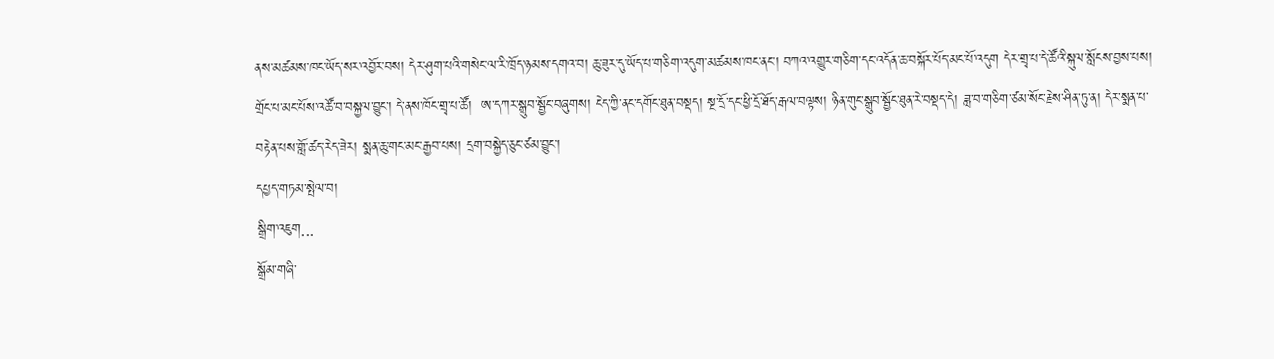ནས་མཚམས་ཁང་ཡོད་སར་འབྱོར་བས། དེར་ཤུག་པའི་གསེང་ལ་རི་ཁྲོད་ཉམས་དགའ་བ། ཆུ་ཟུར་དུ་ཡོད་པ་གཅིག་འདུག་མཚམས་ཁང་ནང་། བཀའ་འགྱུར་གཅིག་དང་འདོན་ཆ་བསྐོར་པོད་མང་པོ་འདུག དེར་གྲྭ་པ་དེ་ཚོའི་སྐུལ་སློངས་བྱས་པས། གྲོང་པ་མང་པོས་འཚོ་བ་བསྐྱལ་བྱུང་། དེ་ནས་ཁོང་གྲྭ་པ་ཚོ།  ཨ་དཀར་སྒྲུབ་སྦྱོང་བཞུགས། ངེད་ཀྱི་ནང་དགོང་ཐུན་བསྡད། སྔ་དྲོ་དང་ཕྱི་དྲོ་ཐོད་རྒལ་བལྟས། ཉིན་གུང་སྒྲུབ་སྦྱོང་ཐུན་རེ་བསྡད་དེ། ཟླ་བ་གཅིག་ཙམ་སོང་རྗེས་ཤིན་ཏུ་ན། དེར་སྨན་པ་བརྟེན་པས་གློ་ཚད་རེད་ཟེར། སྨན་ཆུ་གང་མང་རྒྱབ་པས། དྲག་བསྐྱེད་ཅུང་ཙམ་བྱུང་།
དཔྱད་གཏམ་སྤེལ་བ།
སྒྲིག་འཇུག...
སྒྲོམ་གཞི་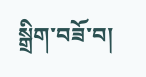སྒྲིག་བཟོ་བ།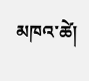མཁའ་ཚེ།